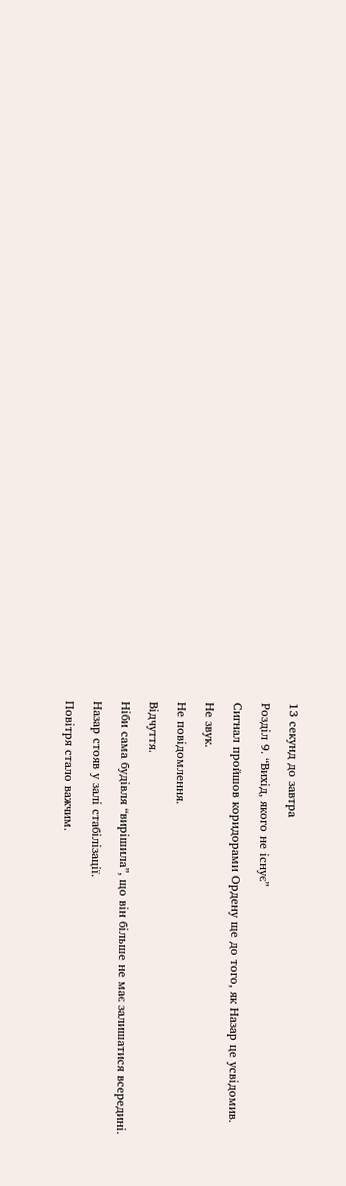13 секунд до завтра

Розділ 9. “Вихід, якого не існує”

Сигнал пройшов коридорами Ордену ще до того, як Назар це усвідомив.

Не звук.

Не повідомлення.

Відчуття.

Ніби сама будівля “вирішила”, що він більше не має залишатися всередині.

Назар стояв у залі стабілізації.

Повітря стало важчим.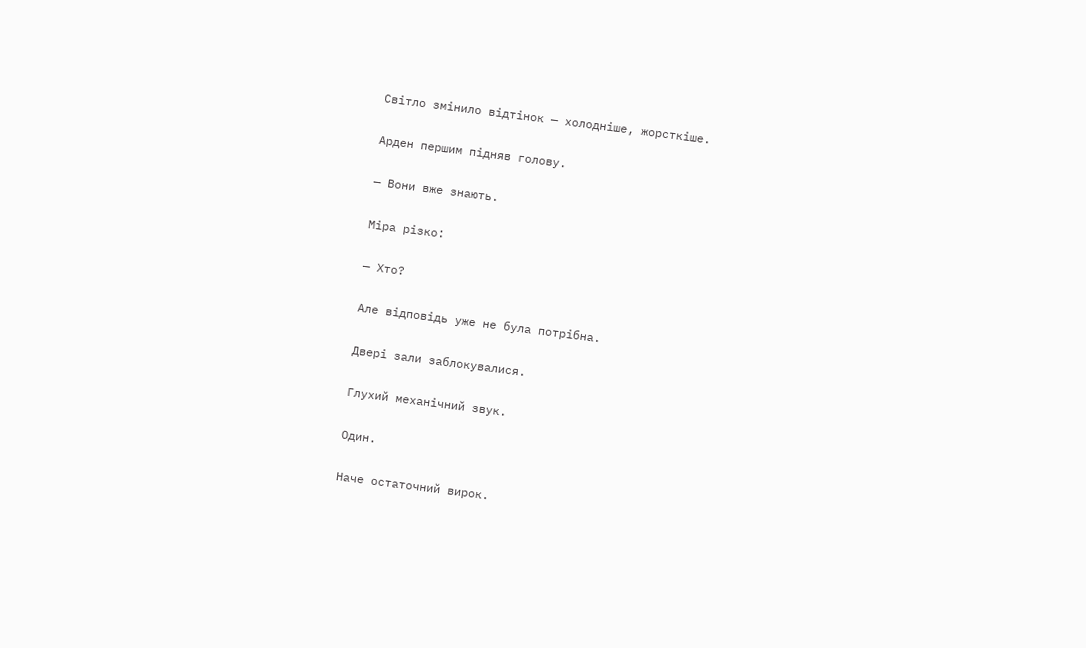Світло змінило відтінок — холодніше, жорсткіше.

Арден першим підняв голову.

— Вони вже знають.

Міра різко:

— Хто?

Але відповідь уже не була потрібна.

Двері зали заблокувалися.

Глухий механічний звук.

Один.

Наче остаточний вирок.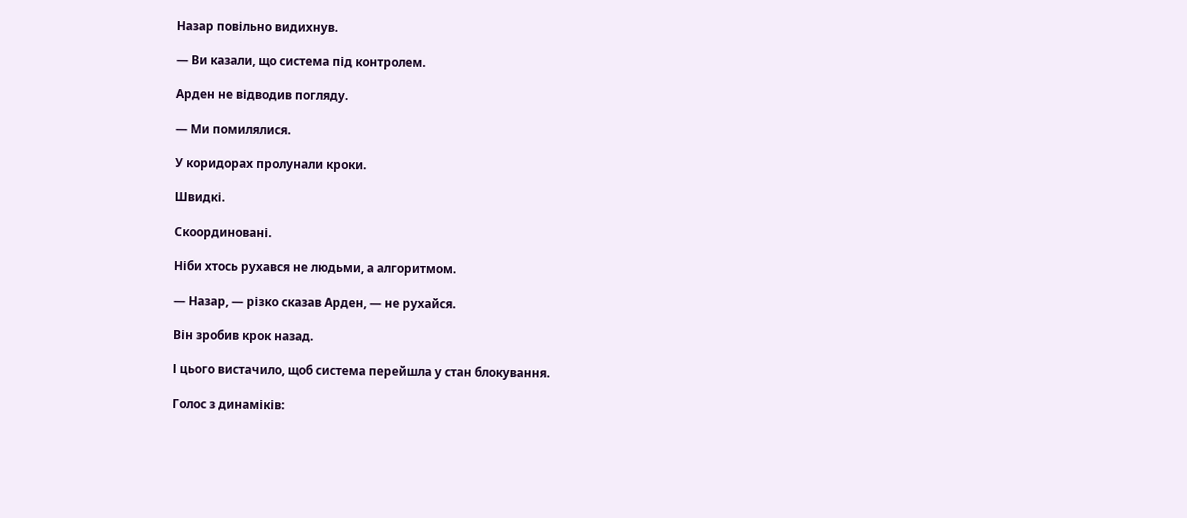Назар повільно видихнув.

— Ви казали, що система під контролем.

Арден не відводив погляду.

— Ми помилялися.

У коридорах пролунали кроки.

Швидкі.

Скоординовані.

Ніби хтось рухався не людьми, а алгоритмом.

— Назар, — різко сказав Арден, — не рухайся.

Він зробив крок назад.

І цього вистачило, щоб система перейшла у стан блокування.

Голос з динаміків: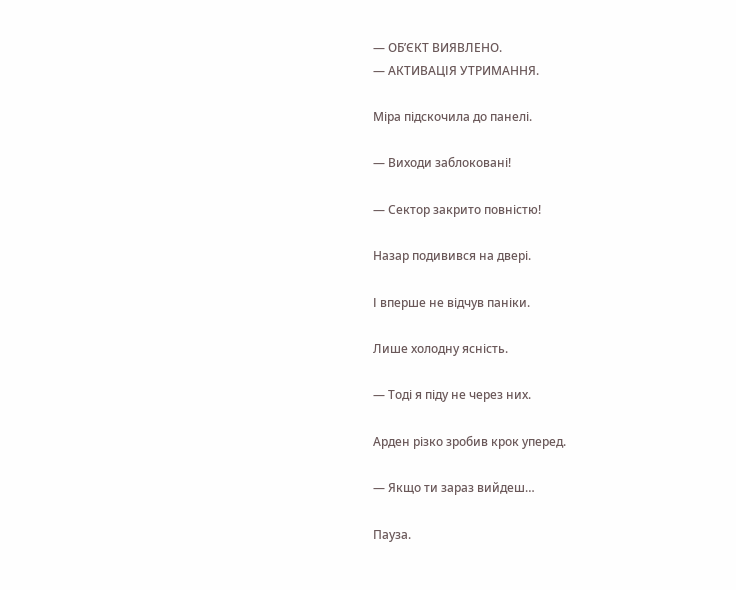— ОБ’ЄКТ ВИЯВЛЕНО.
— АКТИВАЦІЯ УТРИМАННЯ.

Міра підскочила до панелі.

— Виходи заблоковані!

— Сектор закрито повністю!

Назар подивився на двері.

І вперше не відчув паніки.

Лише холодну ясність.

— Тоді я піду не через них.

Арден різко зробив крок уперед.

— Якщо ти зараз вийдеш…

Пауза.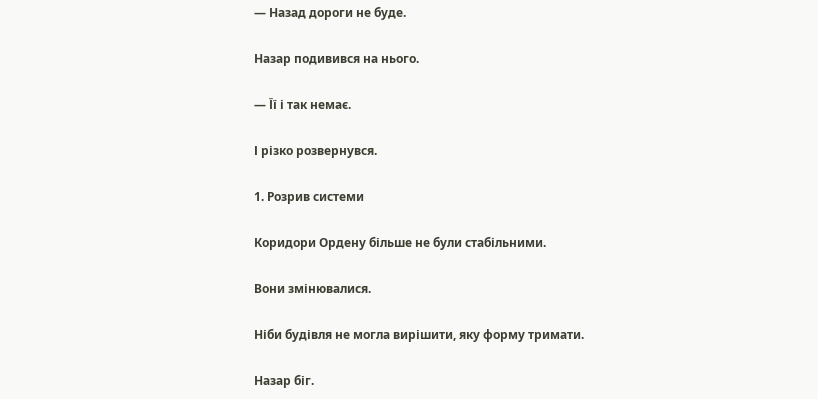— Назад дороги не буде.

Назар подивився на нього.

— Її і так немає.

І різко розвернувся.

1. Розрив системи

Коридори Ордену більше не були стабільними.

Вони змінювалися.

Ніби будівля не могла вирішити, яку форму тримати.

Назар біг.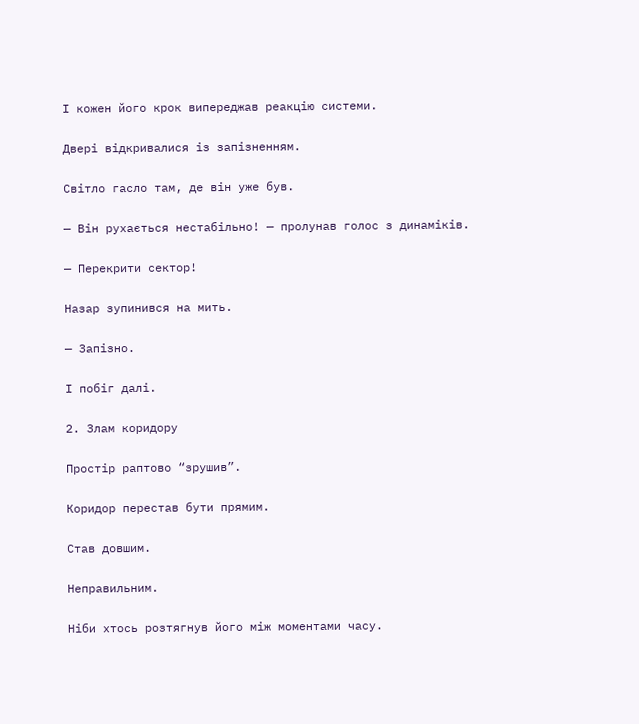І кожен його крок випереджав реакцію системи.

Двері відкривалися із запізненням.

Світло гасло там, де він уже був.

— Він рухається нестабільно! — пролунав голос з динаміків.

— Перекрити сектор!

Назар зупинився на мить.

— Запізно.

І побіг далі.

2. Злам коридору

Простір раптово “зрушив”.

Коридор перестав бути прямим.

Став довшим.

Неправильним.

Ніби хтось розтягнув його між моментами часу.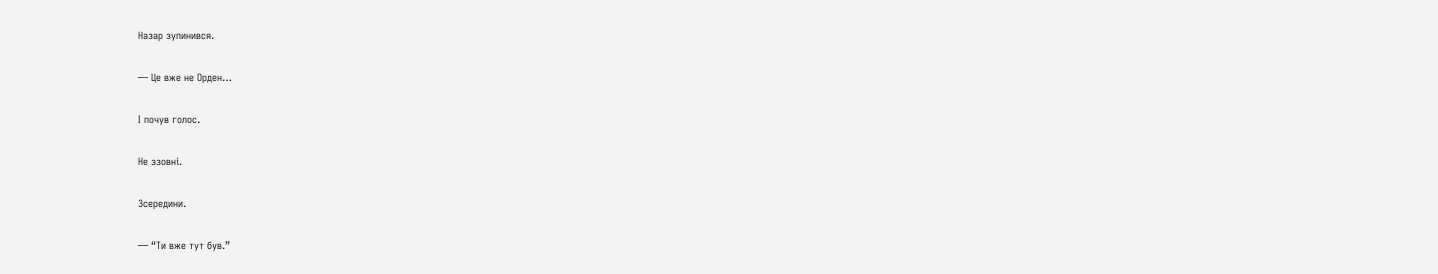Назар зупинився.

— Це вже не Орден…

І почув голос.

Не ззовні.

Зсередини.

— “Ти вже тут був.”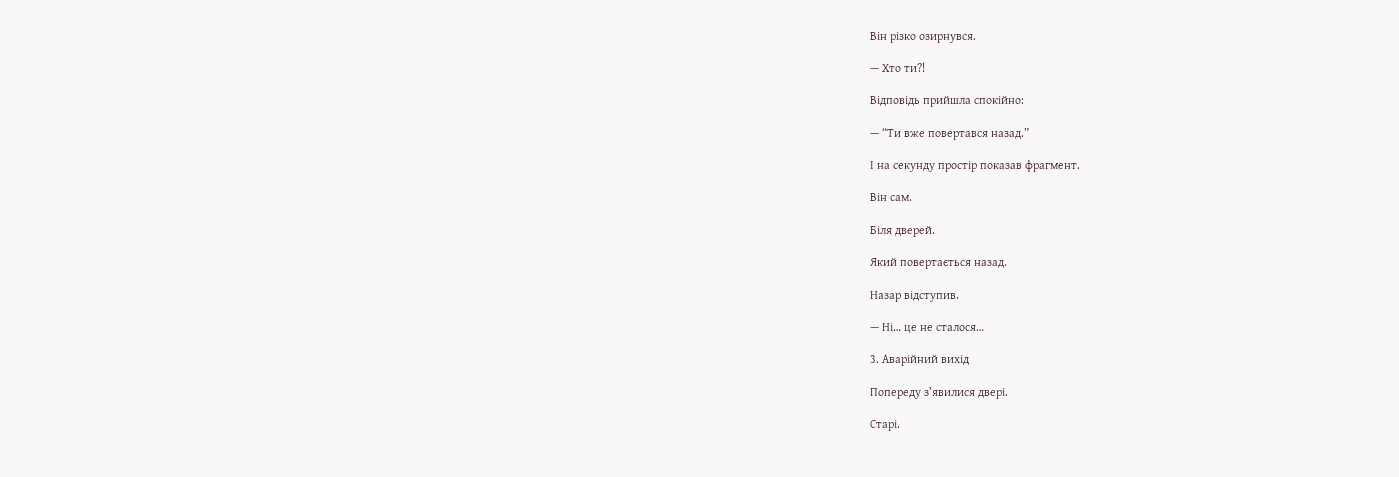Він різко озирнувся.

— Хто ти?!

Відповідь прийшла спокійно:

— “Ти вже повертався назад.”

І на секунду простір показав фрагмент.

Він сам.

Біля дверей.

Який повертається назад.

Назар відступив.

— Ні… це не сталося…

3. Аварійний вихід

Попереду з’явилися двері.

Старі.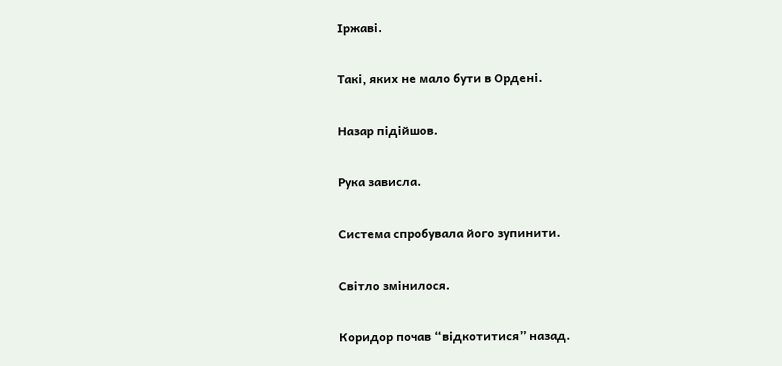Іржаві.

Такі, яких не мало бути в Ордені.

Назар підійшов.

Рука зависла.

Система спробувала його зупинити.

Світло змінилося.

Коридор почав “відкотитися” назад.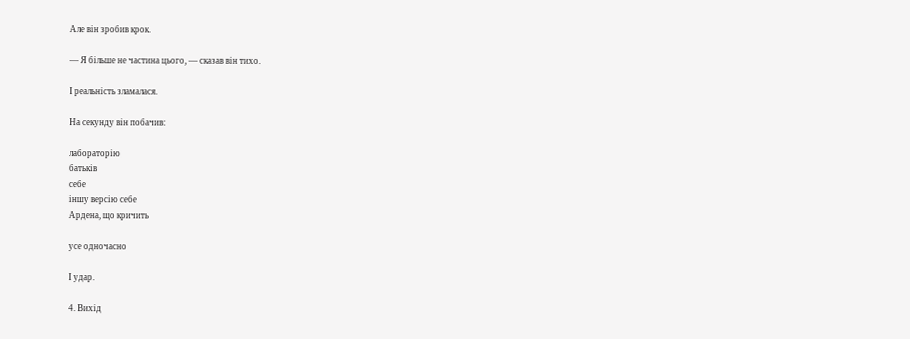Але він зробив крок.

— Я більше не частина цього, — сказав він тихо.

І реальність зламалася.

На секунду він побачив:

лабораторію
батьків
себе
іншу версію себе
Ардена, що кричить

усе одночасно

І удар.

4. Вихід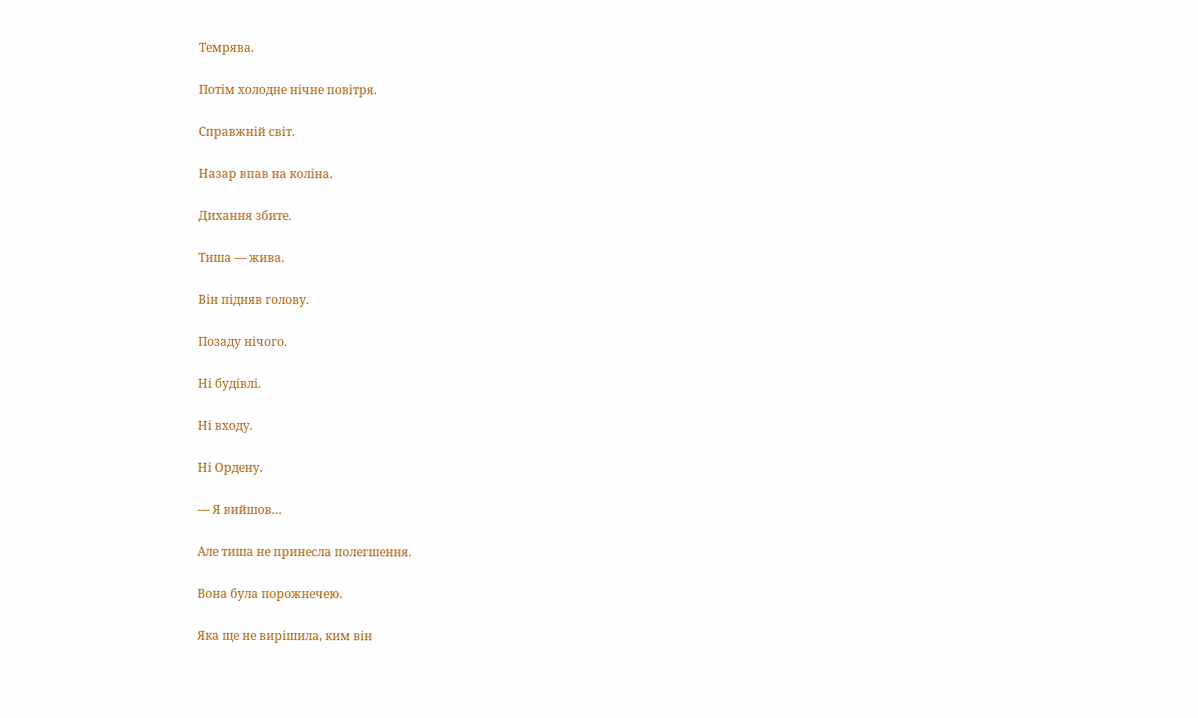Темрява.

Потім холодне нічне повітря.

Справжній світ.

Назар впав на коліна.

Дихання збите.

Тиша — жива.

Він підняв голову.

Позаду нічого.

Ні будівлі.

Ні входу.

Ні Ордену.

— Я вийшов…

Але тиша не принесла полегшення.

Вона була порожнечею.

Яка ще не вирішила, ким він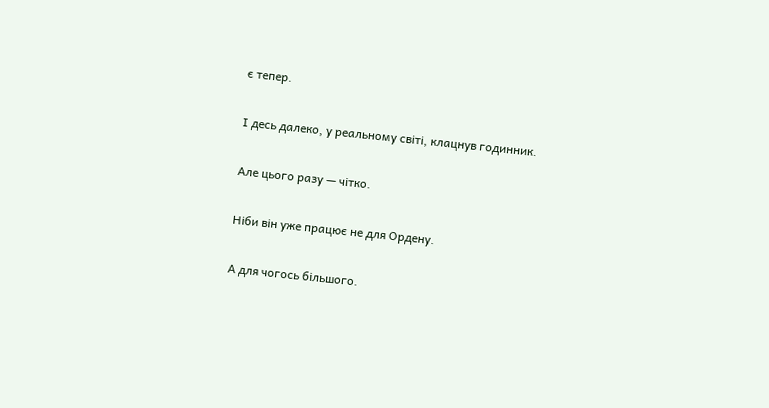є тепер.

І десь далеко, у реальному світі, клацнув годинник.

Але цього разу — чітко.

Ніби він уже працює не для Ордену.

А для чогось більшого.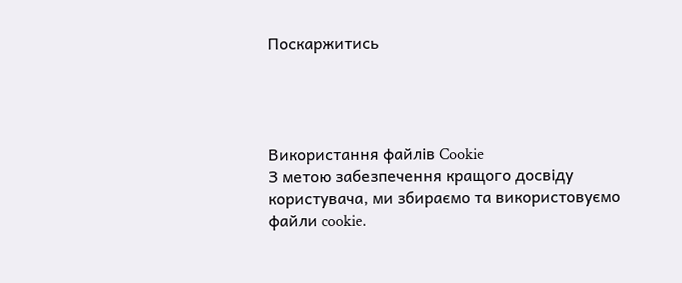Поскаржитись




Використання файлів Cookie
З метою забезпечення кращого досвіду користувача, ми збираємо та використовуємо файли cookie.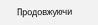Продовжуючи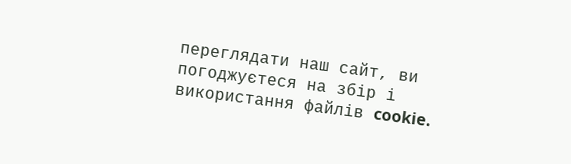переглядати наш сайт, ви погоджуєтеся на збір і використання файлів cookie.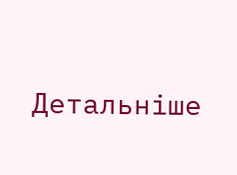Детальніше